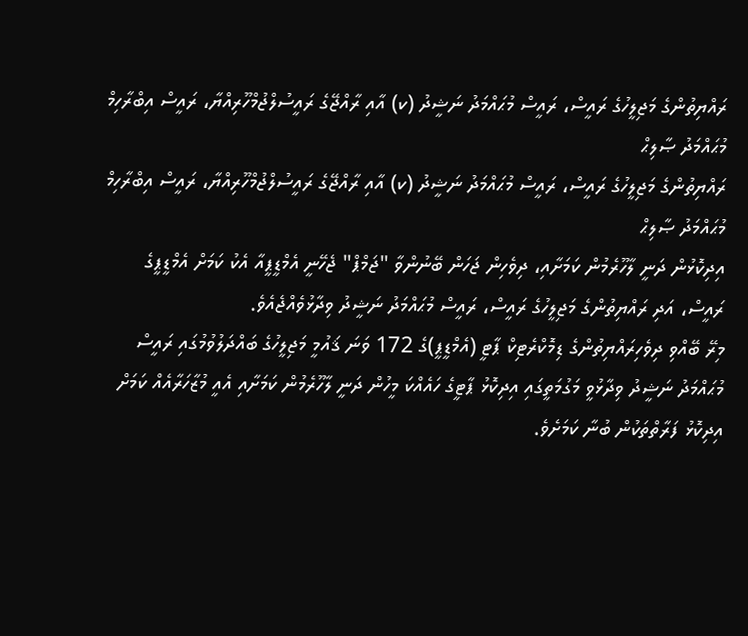ރައްޔިތުންގެ މަޖިލީހުގެ ރައީސް، ރައީސް މުޙައްމަދު ނަޝީދު (ކ) އާއި ރާއްޖޭގެ ރައީސުލްޖުމްހޫރިއްޔާ، ރައީސް އިބްރާހިމް މުޙައްމަދު ޞާލިޙް
ރައްޔިތުންގެ މަޖިލީހުގެ ރައީސް، ރައީސް މުޙައްމަދު ނަޝީދު (ކ) އާއި ރާއްޖޭގެ ރައީސުލްޖުމްހޫރިއްޔާ، ރައީސް އިބްރާހިމް މުޙައްމަދު ޞާލިޙް
އިދިކޮޅުން ދަނީ ލާހޫރެމުން ކަމަށާއި، ދިވެހިން ޖަހަން ބޭނުންވާ "ޖަމްޕް" ޖެހޭނީ އެމްޑީޕީއާ އެކު ކަމަށް އެމްޑީޕީގެ ރައީސް، އަދި ރައްޔިތުންގެ މަޖިލީހުގެ ރައީސް، ރައީސް މުޙައްމަދު ނަޝީދު ވިދާޅުވެއްޖެއެވެ.
މިރޭ ބޭއްވި ދިވެހިރައްޔިތުންގެ ޑިމޮކްރެޓިކް ޕާޓީ (އެމްޑީޕީ)ގެ 172 ވަނަ ޤައުމީ މަޖިލީހުގެ ބައްދަލުވުމުގައި ރައީސް މުޙައްމަދު ނަޝީދު ވިދާޅުވީ މަގުމަތީގައި އިދިކޮޅު ޕާޓީގެ ހައެއްކަ މީހުން ދަނީ ލާހޫރެމުން ކަމަށާއި އެއީ މުޒާހަރާއެއް ކަމަށް އިދިކޮޅު ފަރާތްތަކުން ބުނާ ކަމަށެވެ.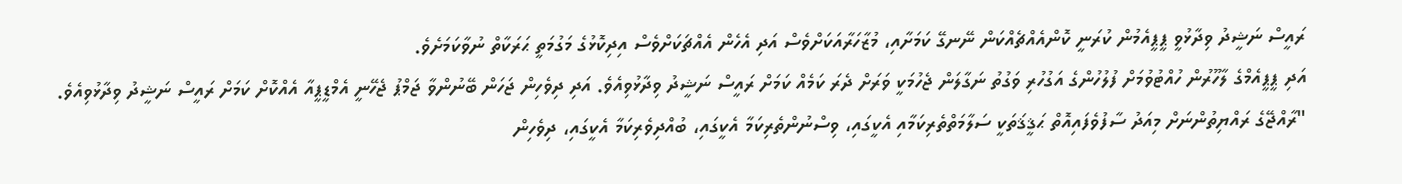ރައީސް ނަޝީދު ވިދާޅުވީ ޕީޕީއެމުން ކުރަނީ ކޮންއެއްޗެއްކަން ނޭނގޭ ކަމަށާއި، މުޒާހަރާއަކަށްވެސް އަދި އެހެން އެއްޗަކަށްވެސް އިދިކޮޅުގެ މަގުމަތީ ޙަރަކާތް ނުވާކަމަށެވެ.
އަދި ޕީޕީއެމްގެ ލާހޫރުން ހުއްޓުވުމަށް ފުލުހުންގެ އަގުހުރި ވަގުތު ނަގާލަން ޖެހުމަކީ ވަރަށް ދެރަ ކަމެއް ކަމަށް ރައީސް ނަޝީދު ވިދާޅުވިއެވެ. އަދި ދިވެހިން ޖަހަން ބޭނުންވާ ޖަމްޕު ޖެހޭނީ އެމްޑީޕީއާ އެއްކޮށް ކަމަށް ރައީސް ނަޝީދު ވިދާޅުވިއެވެ.
"ރާއްޖޭގެ ރައްޔިތުންނަށް މިއަދު ސާފުވެފައިއޮތް ޙަޤީޤަތަކީ ސަލާމަތްތެރިކަމާއި އެކީގައި، ވިސްނުންތެރިކަމާ އެކީގައި، ބުއްދިވެރިކަމާ އެކީގައި، ދިވެހިން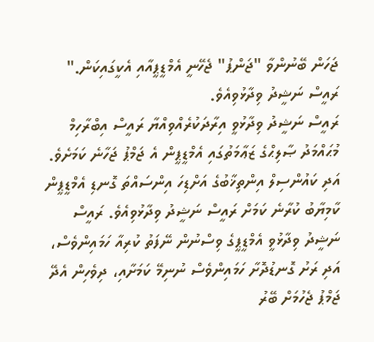ޖަހަން ބޭނުންވާ "ޖަންޕު" ޖެހޭނީ އެމްޑީޕީއާއި އެކީގައިކަން." ރައީސް ނަޝީދު ވިދާޅުވިއެވެ.
ރައީސް ނަޝީދު ވިދާޅުވީ އިރާދަކުރެއްވިއްޔާ ރައީސް އިބްރާހިމް މުޙައްމަދު ޞާލިޙްގެ ޒަޢާމަތުގައި އެމްޑީޕީން އެ ޖަމްޕު ޖަހާނެ ކަމަށެވެ. އަދި ކައުންސިލް އިންތިޚާބުގެ އަށްޑިހަ އިންސައްތަ ގޮނޑި އެމްޑީޕީން ކާމިޔާބު ކުރާނެ ކަމަށް ރައީސް ނަޝީދު ވިދާޅުވިއެވެ. ރައީސް ނަޝީދު ވިދާޅުވީ އެމްޑީޕީގެ ވިސްނުން ނޭފަތު ކުރިއާ ހަމައިންވެސް، އަދި ރަށު ގޮނޑުދޮށާ ހަމައިންވެސް ނުނިމޭ ކަމަށާއި، ދިވެހިން އެދޭ ޖަމްޕު ޖެހުމަށް ބޭރު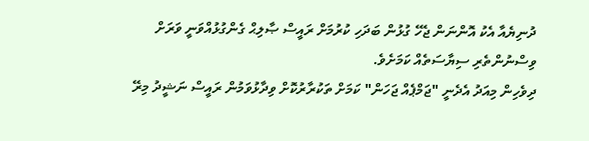ދުނިޔެއާ އެކު އޮންނަން ޖެހޭ ގުޅުން ބަދަހި ކުރުމަށް ރައީސް ޞާލިޙް ގެންގުޅުއްވަނީ ވަރަށް ވިސްނުންތެރި ސިޔާސަތެއް ކަމަށެވެ.
ދިވެހިން މިއަދު އެދެނީ "ޖަމްޕެއް ޖަހަން" ކަމަށް ތަކުރާރުކޮށް ވިދާޅުވަމުން ރައީސް ނަޝީދު މިރޭ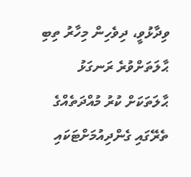ވިދާޅުވީ، ދިވެހިން މިހާރު ތިބި ޙާލަތަށްވުރެ ރަނގަޅު ޙާލަތަކަށް ކުރު މުއްދަތެއްގެ ތެރޭގައި ގެންދިއުމަށްޓަކައި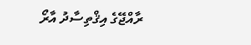ރާއްޖޭގެ އިޤްތިސާދު އާރޯ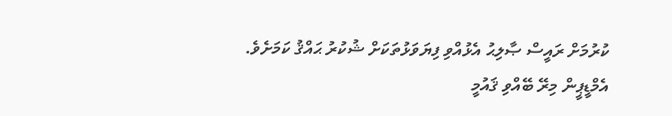ކުރުމަށް ރައީސް ޞާލިޙު އެޅުއްވި ފިޔަވަޅުތަކަށް ޝުކުރު ޙައްޤު ކަމަށެވެ.
އެމްޑީޕީން މިރޭ ބޭއްވި ޤައުމީ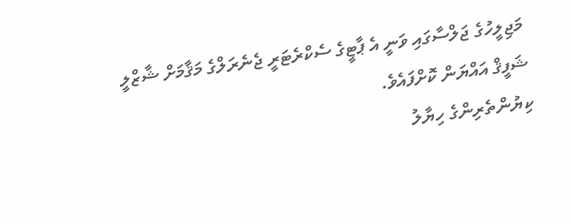މަޖިލީހުގެ ޖަލްސާގައި ވަނީ އެ ޕާޓީގެ ސެކްރެޓަރީ ޖެނެރަލްގެ މަޤާމަށް ޝާޒްލީ ޝަފީޤް އައްޔަން ކޮށްފައެވެ.
ކިޔުންތެރިންގެ ހިޔާލު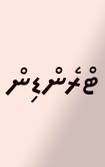ޓްރެންޑިން